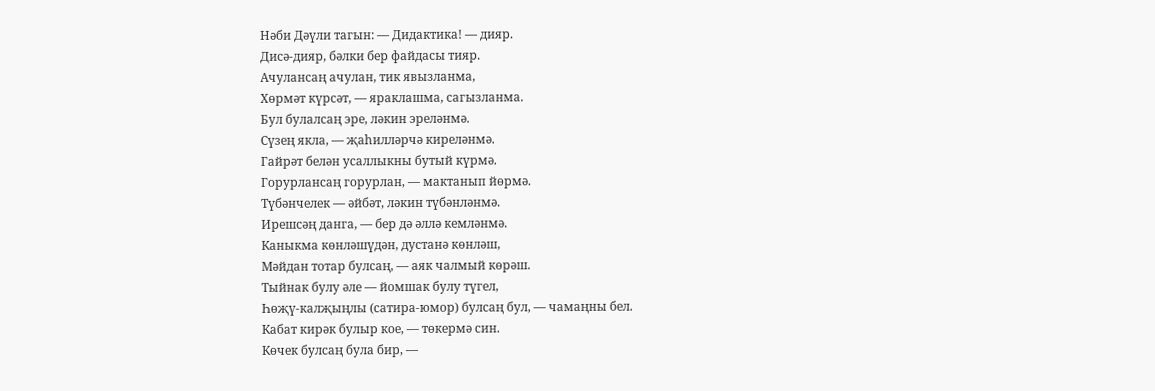Нәби Дәүли тагын: — Дидактика! — дияр.
Дисә-дияр, бәлки бер файдасы тияр.
Ачулансаң ачулан, тик явызланма,
Хөрмәт күрсәт, — яраклашма, сагызланма.
Бул булалсаң эре, ләкин эреләнмә.
Сүзең якла, — җаһилләрчә киреләнмә.
Гайрәт белән усаллыкны бутый күрмә.
Горурлансаң горурлан, — мактанып йөрмә.
Түбәнчелек — әйбәт, ләкин түбәнләнмә.
Ирешсәң данга, — бер дә әллә кемләнмә.
Каныкма көнләшүдән, дустанә көнләш,
Мәйдан тотар булсаң, — аяк чалмый көрәш.
Тыйнак булу әле — йомшак булу түгел,
Һөҗү-калҗыңлы (сатира-юмор) булсаң бул, — чамаңны бел.
Кабат кирәк булыр кое, — төкермә син.
Көчек булсаң була бир, —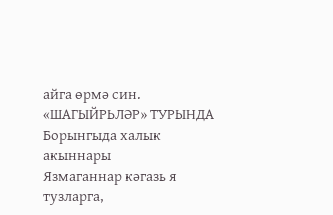айга өрмә син.
«ШАГЫЙРЬЛӘР» ТУРЫНДА
Борынгыда халык акыннары
Язмаганнар кәгазь я тузларга,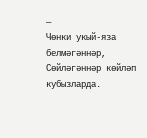—
Чөнки укый-яза белмәгәннәр,
Сөйләгәннәр көйләп кубызларда.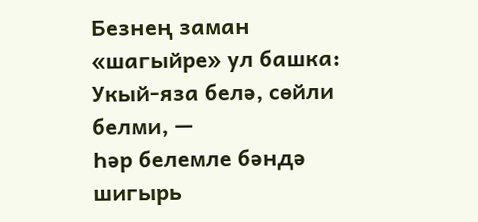Безнең заман «шагыйре» ул башка:
Укый-яза белә, сөйли белми, —
Һәр белемле бәндә шигырь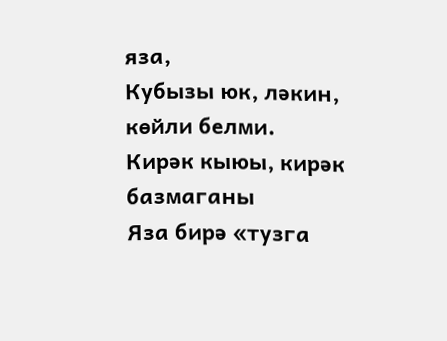яза,
Кубызы юк, ләкин, көйли белми.
Кирәк кыюы, кирәк базмаганы
Яза бирә «тузга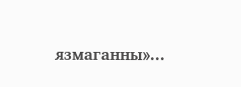язмаганны»...